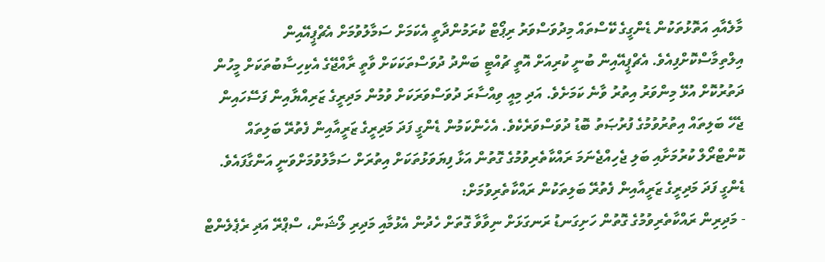މާލެއާއި އަތޮޅުތަކުން ޑެންގީގެ ކޭސްތައް މިދުވަސްވަރު ރިޕޯޓް ކުރަމުންދާތީ އެކަމަށް ސަމާލުވުމަށް އެޗްޕީއޭއިން އިލްތިމާސްކޮށްފިއެވެ. އެޗްޕީއޭއިން ބުނީ ކުރިއަށް އޮތީ ޗުއްޓީ ބަންދު ދުވަސްތަކަކަށް ވާތީ ރާއްޖޭގެ އެކިހިސާބުތަކަށް މީހުން ދަތުރުކޮށް އުޅޭ މިންވަރު އިތުރު ވާނެ ކަމަށެވެ. އަދި މިއީ ވިއްސާރަ ދުވަސްވަރަކަށް ވުމުން މަދިރީގެ ޒަރިއްޔާއިން ފަސޭހައިން ޖެހޭ ބަލިތައް އިތުރުވުމުގެ ފުރުޞަތު ބޮޑު ދުވަސްވަރެކެވެ. އެހެންކަމުން ޑެންގީ ފަދަ މަދިރީގެ ޒަރީއާއިން ފެތުރޭ ބަލިތައް ކޮންޓްރޯލް ކުރުމަށާއި ބަލި ޖެހިއްޖެނަމަ ރައްކާތެރިވުމުގެ ގޮތުން އަޅާ ފިޔަވަޅުތަކަށް އިތުރަށް ސަމާލުވުމަށްވަނީ އަންގާފައެވެ.
ޑެންގީ ފަދަ މަދިރީގެ ޒަރީއާއިން ފެތުރޭ ބަލިތަކުން ރައްކާތެރިވުމަށް:
- މަދިރިން ރައްކާތެރިވުމުގެ ގޮތުން ހަށިގަނޑު ރަނގަޅަށް ނިވާވާ ގޮތަށް ހެދުން އެޅުމާއި މަދިރި ލޯޝަން، ސްޕްރޭ އަދި ރެޕެލެންޓް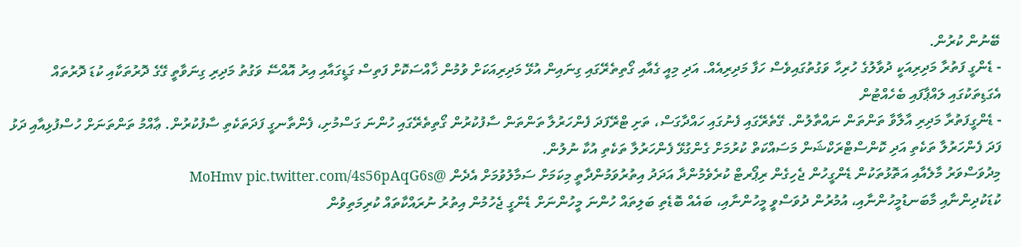ބޭނުން ކުރުން.
- ޑެންގީ ފަތުރާ މަދިރިއަކީ ދުވާލުގެ ހުރިހާ ވަގުތުގައިވެސް ހަފާ މަދިރިއެއް. އަދި މިއީ ގެއާއި ގޯތިތެރޭގައި ގިނައިން އުޅޭ މަދިރިއަކަށް ވުމުން ޚާއްސަކޮށް ފަތިސް ގަޑީގައާއި އިރު އޮއްސޭ ވަގުތު މަދިރި ގިނަވާތީ ގޭގެ ދޮރުތަކާއި ކުޑަ ދޮރުތައް އެގަޑިތަކުގައި ލައްޕާފައި ބެހެއްޓުން
- ޑެންގީފަތުރާ މަދިރި އާލާވާ ތަންތަން ނައްތާލުން. ގޭތެރޭގައި ފެނުގައި ހައްދާގަސް، ތަށި ޓްރޭފަދަ ފެންހަރުލާ ތަންތަން ސާފުކުރުން ގޯތިތެރޭގައި ހުންނަ ގަސްމުށި، ފެންތާނގީ ފަދަތަކެތި ސާފުކުރުން. ޢާއްމު ތަންތަނަށް ހުސްފުޅިއާއި ދަޅު ފަދަ ފެންހަރުލާ ތަކެތި އަދި ކޮންސްޓްރަކްޝަން މަސައްކަތް ކުރުމަށް ގެންގުޅޭ ފެންހަރުލާ ތަކެތި އުކާ ނުލުން.
މިދުވަސްވަރު މާލެއާއި އަތޮޅުތަކުން ޑެންގީހުން ޖެހިގެން ރިޕޯރޓް ކުރެވެމުންދާ އަދަދު އިތުރުވަމުންދާތީ މިކަމަށް ސަމާލުވުމަށް އެދެން @MoHmv pic.twitter.com/4s56pAqG6s
ކުޑަކުދިންނާއި މާބަނޑުމީހުންނާއި، އުމުރުން ދުވަސްވީ މީހުންނާއި، ބައެއް ބޮޑެތި ބަލިތައް ހުންނަ މީހުންނަށް ޑެންގީ ޖެހުމުން އިތުރު ނުރައްކާތައް ކުރިމަތިވުން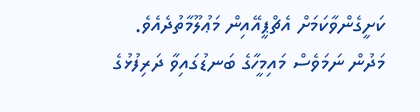ކަށީގެންވާކަމަށް އެޗްޕީއޭއިން މަޢުލޫމާތުދެއެވެ. މަދުން ނަމަވެސް މައިމީހާގެ ބަނޑުގައިވާ ދަރިފުޅުގެ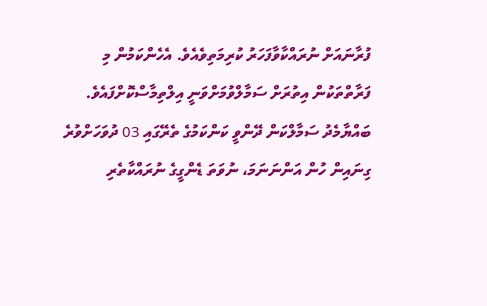ފުރާނައަށް ނުރައްކާވާފަހަރު ކުރިމަތިވެއެވެ. އެހެންކަމުން މި ފަރާތްތަކުން އިތުރަށް ސަމާލްވުމަށްވަނީ އިލްތިމާސްކޮށްފައެވެ.
ބައްޔާމެދު ސަމާލްކަން ދޭންވީ ކަންކަމުގެ ތެރޭގައި 03 ދުވަހަށްވުރެ ގިނައިން ހުން އަންނަނަމަ، ނުވަތަ ޑެންގީގެ ނުރައްކާތެރި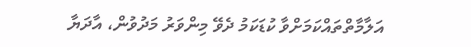އަލާމާތްތައްކަމަށްވާ ކުޑަކަމު ދެވޭ މިންވަރު މަދުވުން، އާދަޔާ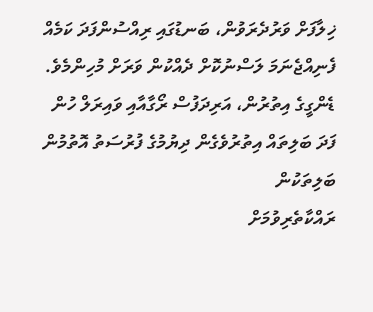ޚިލާފަށް ވަރުދެރަވުން، ބަނޑުގައި ރިއްސުންފަދަ ކަމެއް ފެނިއްޖެނަމަ ލަސްނުކޮށް ދެއްކުން ވަރަށް މުހިންމެވެ.
ޑެންގީގެ އިތުރުން، އަރިދަފުސް ރޯގާއާއި ވައިރަލް ހުން ފަދަ ބަލިތައް އިތުރުވެގެން ދިޔުމުގެ ފުރުސަތު އޮތުމުން ބަލިތަކުން
ރައްކާތެރިވުމަށް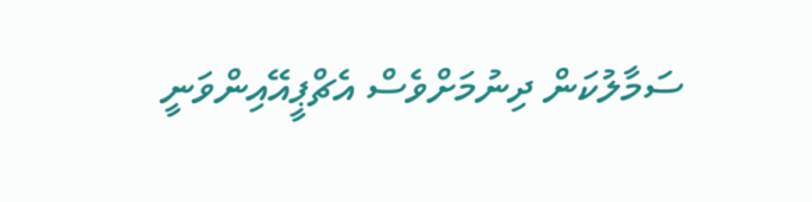ސަމާލުކަން ދިނުމަށްވެސް އެޗްޕީއޭއިންވަނީ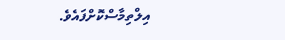އިލްތިމާސްކޮށްފައެވެ.